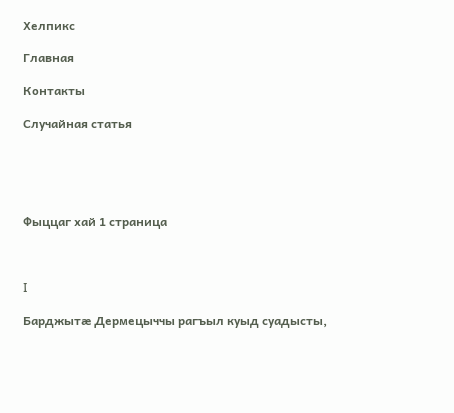Хелпикс

Главная

Контакты

Случайная статья





Фыццаг хай 1 страница



I

Барджытæ Дермецыччы рагъыл куыд суадысты,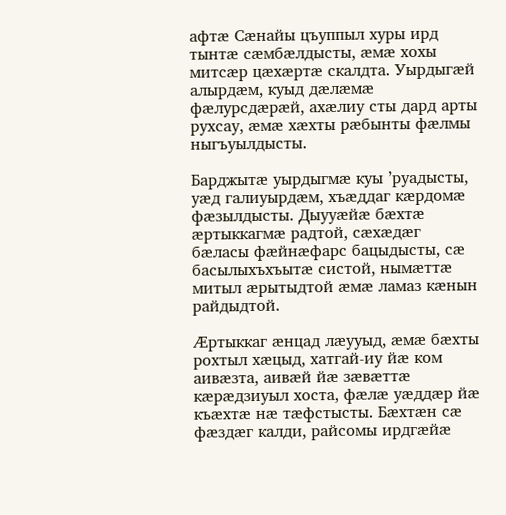афтæ Сæнайы цъуппыл хуры ирд тынтæ сæмбæлдысты, æмæ хохы митсæр цæхæртæ скалдта. Уырдыгæй алырдæм, куыд дæлæмæ фæлурсдæрæй, ахæлиу сты дард арты рухсау, æмæ хæхты рæбынты фæлмы ныгъуылдысты.

Барджытæ уырдыгмæ куы ’руадысты, уæд галиуырдæм, хъæддаг кæрдомæ фæзылдысты. Дыууæйæ бæхтæ æртыккагмæ радтой, сæхæдæг бæласы фæйнæфарс бацыдысты, сæ басылыхъхъытæ систой, нымæттæ митыл æрытыдтой æмæ ламаз кæнын райдыдтой.

Æртыккаг æнцад лæууыд, æмæ бæхты рохтыл хæцыд, хатгай-иу йæ ком аивæзта, аивæй йæ зæвæттæ кæрæдзиуыл хоста, фæлæ уæддæр йæ къæхтæ нæ тæфстысты. Бæхтæн сæ фæздæг калди, райсомы ирдгæйæ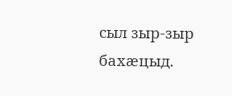сыл зыр-зыр бахæцыд.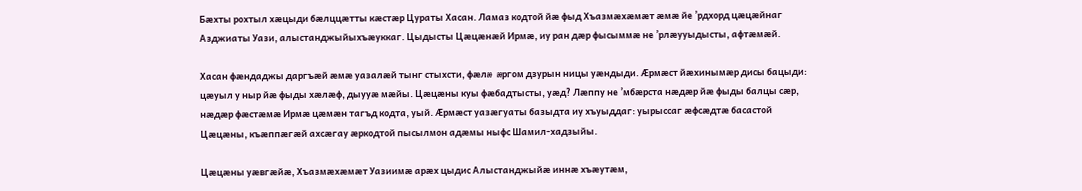Бæхты рохтыл хæцыди бæлццæтты кæстæр Цураты Хасан. Ламаз кодтой йæ фыд Хъазмæхæмæт æмæ йе ’рдхорд цæцæйнаг Азджиаты Уази, алыстанджыйыхъæуккаг. Цыдысты Цæцæнæй Ирмæ, иу ран дæр фысыммæ не ’рлæууыдысты, афтæмæй.

Хасан фæндаджы даргъæй æмæ уазалæй тынг стыхсти, фæлæ æргом дзурын ницы уæндыди. Æрмæст йæхинымæр дисы бацыди: цæуыл у ныр йæ фыды хæлæф, дыууæ мæйы. Цæцæны куы фæбадтысты, уæд? Лæппу не ’мбæрста нæдæр йæ фыды балцы сæр, нæдæр фæстæмæ Ирмæ цæмæн тагъд кодта, уый. Æрмæст уазæгуаты базыдта иу хъуыддаг: уырыссаг æфсæдтæ басастой Цæцæны, къæппæгæй ахсæгау æркодтой пысылмон адæмы ныфс Шамил-хадзыйы.

Цæцæны уæвгæйæ, Хъазмæхæмæт Уазиимæ арæх цыдис Алыстанджыйæ иннæ хъæутæм,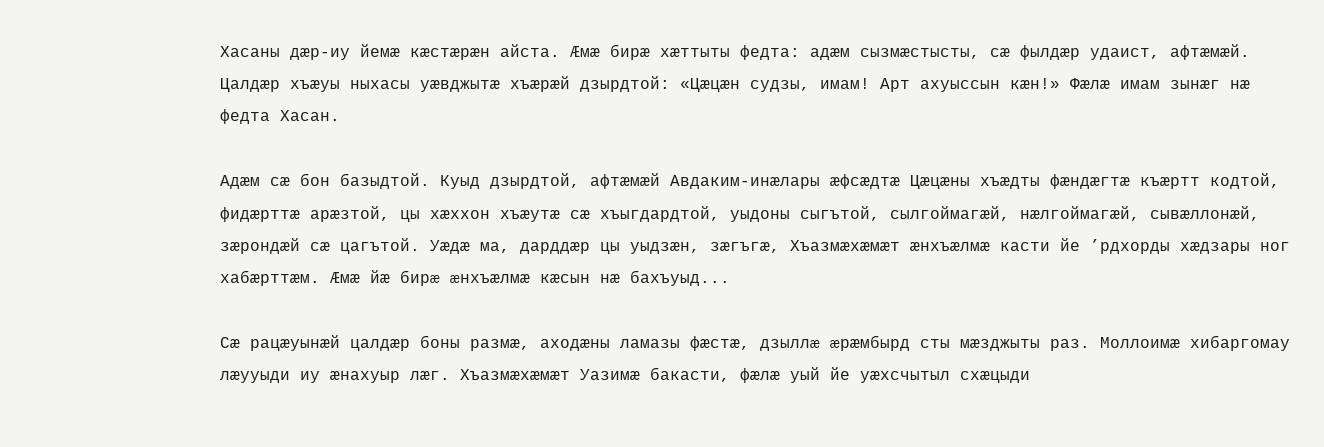Хасаны дæр-иу йемæ кæстæрæн айста. Æмæ бирæ хæттыты федта: адæм сызмæстысты, сæ фылдæр удаист, афтæмæй. Цалдæр хъæуы ныхасы уæвджытæ хъæрæй дзырдтой: «Цæцæн судзы, имам! Арт ахуыссын кæн!» Фæлæ имам зынæг нæ федта Хасан.

Адæм сæ бон базыдтой. Куыд дзырдтой, афтæмæй Авдаким-инæлары æфсæдтæ Цæцæны хъæдты фæндæгтæ къæртт кодтой, фидæрттæ арæзтой, цы хæххон хъæутæ сæ хъыгдардтой, уыдоны сыгътой, сылгоймагæй, нæлгоймагæй, сывæллонæй, зæрондæй сæ цагътой. Уæдæ ма, дарддæр цы уыдзæн, зæгъгæ, Хъазмæхæмæт æнхъæлмæ касти йе ’рдхорды хæдзары ног хабæрттæм. Æмæ йæ бирæ æнхъæлмæ кæсын нæ бахъуыд...

Сæ рацæуынæй цалдæр боны размæ, аходæны ламазы фæстæ, дзыллæ æрæмбырд сты мæзджыты раз. Моллоимæ хибаргомау лæууыди иу æнахуыр лæг. Хъазмæхæмæт Уазимæ бакасти, фæлæ уый йе уæхсчытыл схæцыди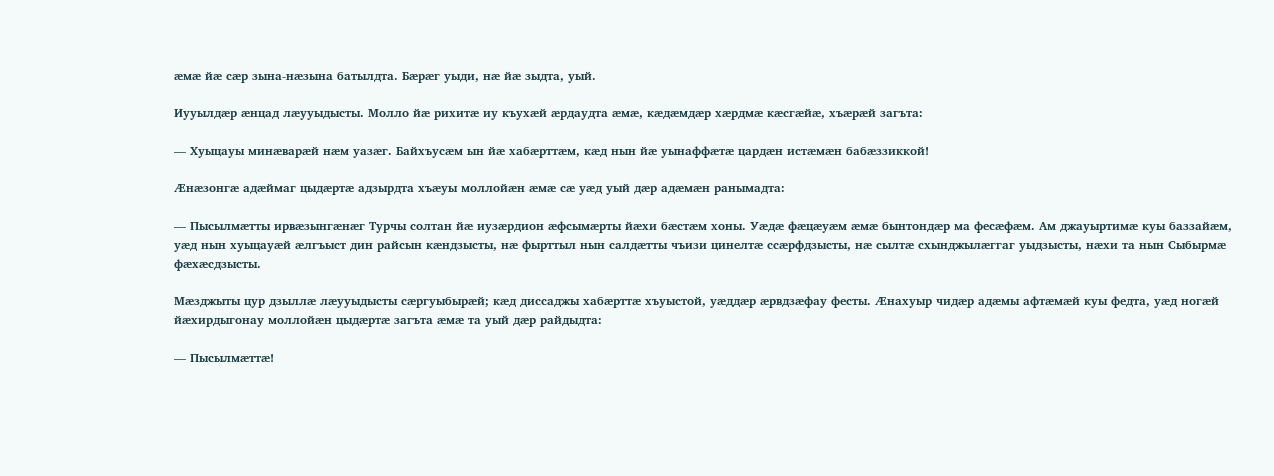æмæ йæ сæр зына-нæзына батылдта. Бæрæг уыди, нæ йæ зыдта, уый.

Иууылдæр æнцад лæууыдысты. Молло йæ рихитæ иу къухæй æрдаудта æмæ, кæдæмдæр хæрдмæ кæсгæйæ, хъæрæй загъта:

— Хуыцауы минæварæй нæм уазæг. Байхъусæм ын йæ хабæрттæм, кæд нын йæ уынаффæтæ цардæн истæмæн бабæззиккой!

Æнæзонгæ адæймаг цыдæртæ адзырдта хъæуы моллойæн æмæ сæ уæд уый дæр адæмæн ранымадта:

— Пысылмæтты ирвæзынгæнæг Турчы солтан йæ иузæрдион æфсымæрты йæхи бæстæм хоны. Уæдæ фæцæуæм æмæ бынтондæр ма фесæфæм. Ам джауыртимæ куы баззайæм, уæд нын хуыцауæй æлгъыст дин райсын кæндзысты, нæ фырттыл нын салдæтты чъизи цинелтæ ссæрфдзысты, нæ сылтæ схынджылæггаг уыдзысты, нæхи та нын Сыбырмæ фæхæсдзысты.

Мæзджыты цур дзыллæ лæууыдысты сæргуыбырæй; кæд диссаджы хабæрттæ хъуыстой, уæддæр æрвдзæфау фесты. Æнахуыр чидæр адæмы афтæмæй куы федта, уæд ногæй йæхирдыгонау моллойæн цыдæртæ загъта æмæ та уый дæр райдыдта:

— Пысылмæттæ!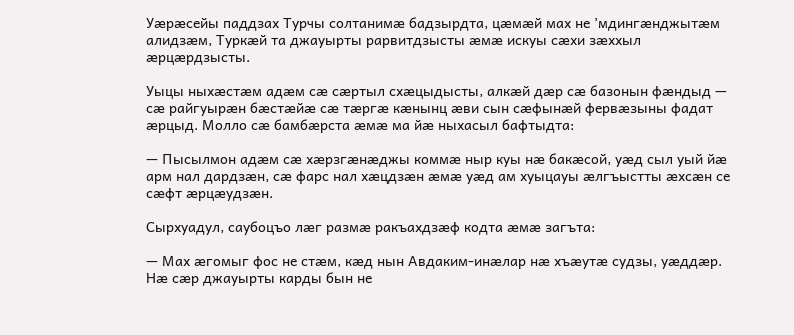Уæрæсейы паддзах Турчы солтанимæ бадзырдта, цæмæй мах не ’мдингæнджытæм алидзæм, Туркæй та джауырты рарвитдзысты æмæ искуы сæхи зæххыл æрцæрдзысты.

Уыцы ныхæстæм адæм сæ сæртыл схæцыдысты, алкæй дæр сæ базонын фæндыд — сæ райгуырæн бæстæйæ сæ тæргæ кæнынц æви сын сæфынæй фервæзыны фадат æрцыд. Молло сæ бамбæрста æмæ ма йæ ныхасыл бафтыдта:

— Пысылмон адæм сæ хæрзгæнæджы коммæ ныр куы нæ бакæсой, уæд сыл уый йæ арм нал дардзæн, сæ фарс нал хæцдзæн æмæ уæд ам хуыцауы æлгъыстты æхсæн се сæфт æрцæудзæн.

Сырхуадул, саубоцъо лæг размæ ракъахдзæф кодта æмæ загъта:

— Мах æгомыг фос не стæм, кæд нын Авдаким-инæлар нæ хъæутæ судзы, уæддæр. Нæ сæр джауырты карды бын не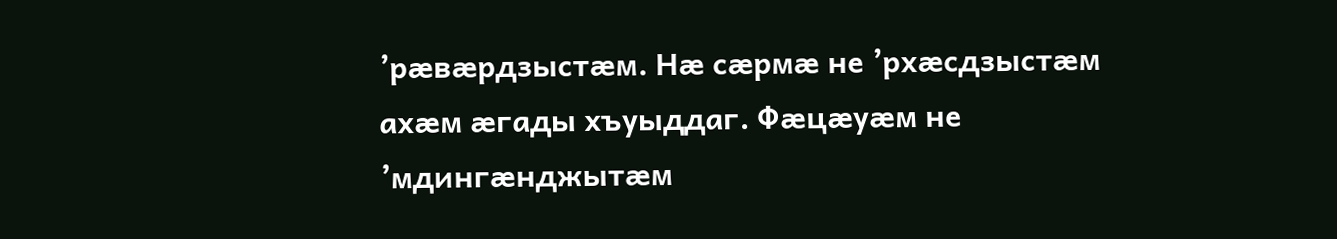’рæвæрдзыстæм. Нæ сæрмæ не ’рхæсдзыстæм ахæм æгады хъуыддаг. Фæцæуæм не ’мдингæнджытæм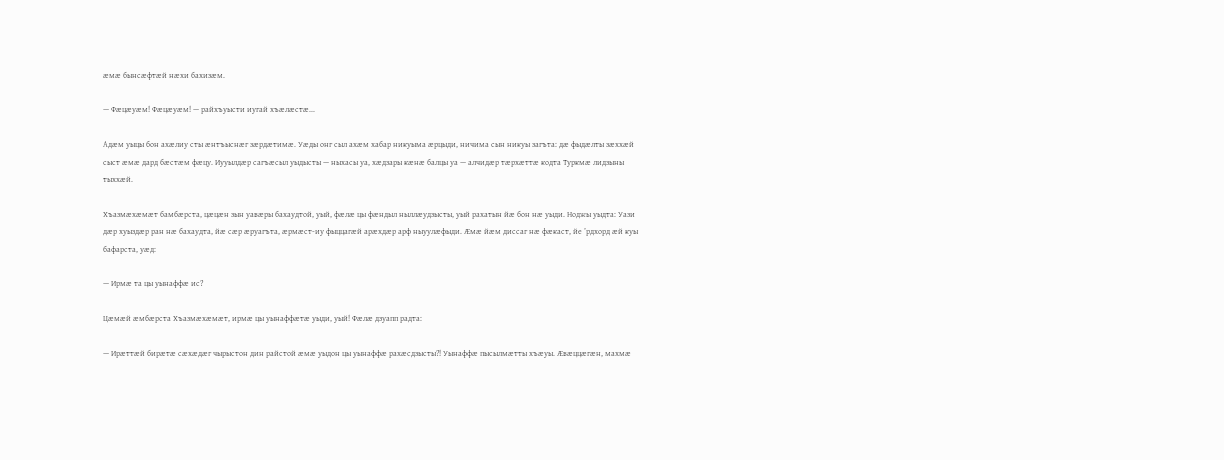æмæ бынсæфтæй нæхи бахизæм.

— Фæцæуæм! Фæцæуæм! — райхъуысти иугай хъæлæстæ...

Адæм уыцы бон ахæлиу сты æнтъыснæг зæрдæтимæ. Уæды онг сыл ахæм хабар никуыма æрцыди, ничима сын никуы загъта: дæ фыдæлты зæххæй сыст æмæ дард бæстæм фæцу. Иууылдæр сагъæсыл уыдысты — ныхасы уа, хæдзары кæнæ балцы уа — алчидæр тæрхæттæ кодта Туркмæ лидзыны тыххæй.

Хъазмæхæмæт бамбæрста, цæцæн зын уавæры бахаудтой, уый, фæлæ цы фæндыл ныллæудзысты, уый рахатын йæ бон нæ уыди. Ноджы уыдта: Уази дæр хуыздæр ран нæ бахаудта, йæ сæр æруагъта, æрмæст-иу фыццагæй арæхдæр арф ныуулæфыди. Æмæ йæм диссаг нæ фæкаст, йе ’рдхорд æй куы бафарста, уæд:

— Ирмæ та цы уынаффæ ис?

Цæмæй æмбæрста Хъазмæхæмæт, ирмæ цы уынаффæтæ уыди, уый! Фæлæ дзуапп радта:

— Ирæттæй бирæтæ сæхæдæг чырыстон дин райстой æмæ уыдон цы уынаффæ рахæсдзысты?! Уынаффæ пысылмæтты хъæуы. Æвæццæгæн, махмæ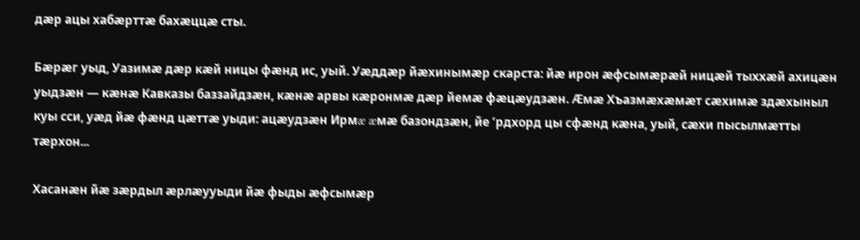дæр ацы хабæрттæ бахæццæ сты.

Бæрæг уыд, Уазимæ дæр кæй ницы фæнд ис, уый. Уæддæр йæхинымæр скарста: йæ ирон æфсымæрæй ницæй тыххæй ахицæн уыдзæн — кæнæ Кавказы баззайдзæн, кæнæ арвы кæронмæ дæр йемæ фæцæудзæн. Æмæ Хъазмæхæмæт сæхимæ здæхыныл куы сси, уæд йæ фæнд цæттæ уыди: ацæудзæн Ирмæ æмæ базондзæн, йе ’рдхорд цы сфæнд кæна, уый, сæхи пысылмæтты тæрхон...

Хасанæн йæ зæрдыл æрлæууыди йæ фыды æфсымæр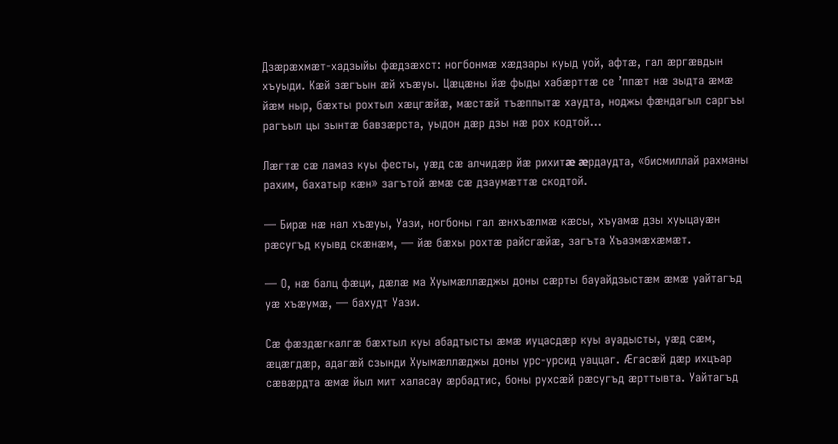Дзæрæхмæт-хадзыйы фæдзæхст: ногбонмæ хæдзары куыд уой, афтæ, гал æргæвдын хъуыди. Кæй зæгъын æй хъæуы. Цæцæны йæ фыды хабæрттæ се ’ппæт нæ зыдта æмæ йæм ныр, бæхты рохтыл хæцгæйæ, мæстæй тъæппытæ хаудта, ноджы фæндагыл саргъы рагъыл цы зынтæ бавзæрста, уыдон дæр дзы нæ рох кодтой...

Лæгтæ сæ ламаз куы фесты, уæд сæ алчидæр йæ рихитæ æрдаудта, «бисмиллай рахманы рахим, бахатыр кæн» загътой æмæ сæ дзаумæттæ скодтой.

— Бирæ нæ нал хъæуы, Уази, ногбоны гал æнхъæлмæ кæсы, хъуамæ дзы хуыцауæн рæсугъд куывд скæнæм, — йæ бæхы рохтæ райсгæйæ, загъта Хъазмæхæмæт.

— О, нæ балц фæци, дæлæ ма Хуымæллæджы доны сæрты бауайдзыстæм æмæ уайтагъд уæ хъæумæ, — бахудт Уази.

Сæ фæздæгкалгæ бæхтыл куы абадтысты æмæ иуцасдæр куы ауадысты, уæд сæм, æцæгдæр, адагæй сзынди Хуымæллæджы доны урс-урсид уаццаг. Æгасæй дæр ихцъар сæвæрдта æмæ йыл мит халасау æрбадтис, боны рухсæй рæсугъд æрттывта. Уайтагъд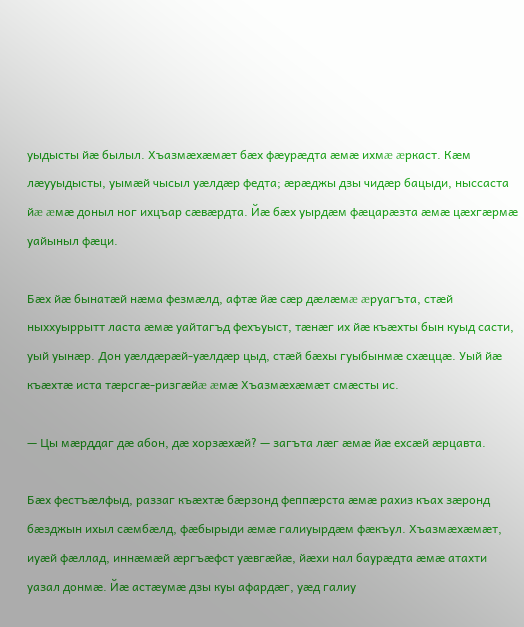уыдысты йæ былыл. Хъазмæхæмæт бæх фæурæдта æмæ ихмæ æркаст. Кæм лæууыдысты, уымæй чысыл уæлдæр федта; æрæджы дзы чидæр бацыди, ныссаста йæ æмæ доныл ног ихцъар сæвæрдта. Йæ бæх уырдæм фæцарæзта æмæ цæхгæрмæ уайыныл фæци.

Бæх йæ бынатæй нæма фезмæлд, афтæ йæ сæр дæлæмæ æруагъта, стæй ныххуыррытт ласта æмæ уайтагъд фехъуыст, тæнæг их йæ къæхты бын куыд састи, уый уынæр. Дон уæлдæрæй-уæлдæр цыд, стæй бæхы гуыбынмæ схæццæ. Уый йæ къæхтæ иста тæрсгæ-ризгæйæ æмæ Хъазмæхæмæт смæсты ис.

— Цы мæрддаг дæ абон, дæ хорзæхæй? — загъта лæг æмæ йæ ехсæй æрцавта.

Бæх фестъæлфыд, раззаг къæхтæ бæрзонд феппæрста æмæ рахиз къах зæронд бæзджын ихыл сæмбæлд, фæбырыди æмæ галиуырдæм фæкъул. Хъазмæхæмæт, иуæй фæллад, иннæмæй æргъæфст уæвгæйæ, йæхи нал баурæдта æмæ атахти уазал донмæ. Йæ астæумæ дзы куы афардæг, уæд галиу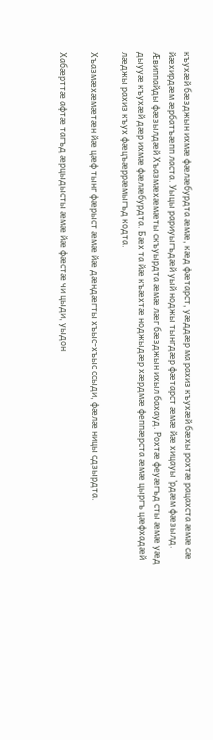къухæй бæзджын ихмæ фæлæбурдта æмæ, кæд фæтарст, уæддæр ма рахиз къухæй бæхы рохтæ рацахста æмæ сæ йæхирдæм æрбатъæпп ласта. Уыцы рариуыгъдæй уый ноджы тынгдæр фæтарст æмæ йæ хицауы ’рдæм фæзылд. Æвиппайды фæзылдæй Хъазмæхæмæты скъуырдта æмæ лæг бæзджын ихыл бахауд. Рохтæ феуæгъд сты æмæ уæд дыууæ къухæй дæр ихмæ фæлæбурдта. Бæх та йæ къæхтæ ноджыдæр хæрдмæ феппæрста æмæ цыргъ цæфхадæй лæджы рахиз къух фæцъæррæмыгъд кодта.

Хъазмæхæмæтæн йæ цæф тынг фæрыст æмæ йæ дæндæгты хъыс-хъыс ссыди, фæлæ ницы сдзырдта.

Хабæрттæ афтæ тагъд æрцыдысты æмæ йæ фæстæ чи цыди, уыдон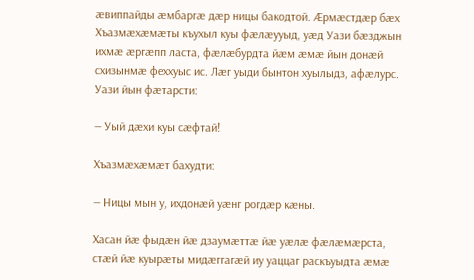æвиппайды æмбаргæ дæр ницы бакодтой. Æрмæстдæр бæх Хъазмæхæмæты къухыл куы фæлæууыд, уæд Уази бæзджын ихмæ æргæпп ласта, фæлæбурдта йæм æмæ йын донæй схизынмæ феххуыс ис. Лæг уыди бынтон хуылыдз, афæлурс. Уази йын фæтарсти:

— Уый дæхи куы сæфтай!

Хъазмæхæмæт бахудти:

— Ницы мын у, ихдонæй уæнг рогдæр кæны.

Хасан йæ фыдæн йæ дзаумæттæ йæ уæлæ фæлæмæрста, стæй йæ куырæты мидæггагæй иу уаццаг раскъуыдта æмæ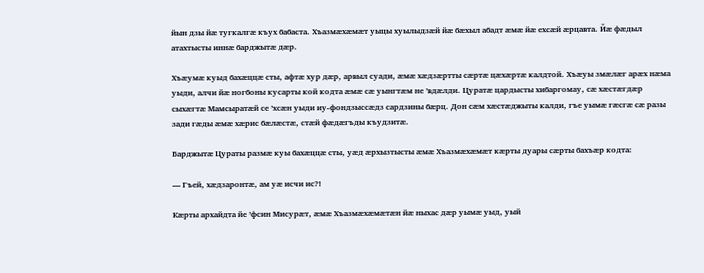йын дзы йæ тугкалгæ къух бабаста. Хъазмæхæмæт уыцы хуылыдзæй йæ бæхыл абадт æмæ йæ ехсæй æрцавта. Йæ фæдыл атахтысты иннæ барджытæ дæр.

Хъæумæ куыд бахæццæ сты, афтæ хур дæр, арвыл суади, æмæ хæдзæртты сæртæ цæхæртæ калдтой. Хъæуы змæлæг арæх нæма уыди, алчи йæ ногбоны кусарты кой кодта æмæ сæ уынгтæм не ’вдæлди. Цуратæ цардысты хибаргомау, сæ хæстæгдæр сыхæгтæ Мамсыратæй се ’хсæн уыди иу-фондзыссæдз сардзины бæрц. Дон сæм хæстæджыты калди, гъе уымæ гæсгæ сæ разы зади гæды æмæ хæрис бæлæстæ, стæй фæдæгъды къудзитæ.

Барджытæ Цураты размæ куы бахæццæ сты, уæд æрхызтысты æмæ Хъазмæхæмæт кæрты дуары сæрты бахъæр кодта:

— Гъей, хæдзаронтæ, ам уæ исчи ис?!

Кæрты архайдта йе ’фсин Мисурæт, æмæ Хъазмæхæмæтæн йæ ныхас дæр уымæ уыд, уый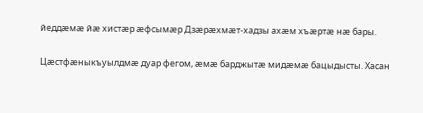йеддæмæ йæ хистæр æфсымæр Дзæрæхмæт-хадзы ахæм хъæртæ нæ бары.

Цæстфæныкъуылдмæ дуар фегом, æмæ барджытæ мидæмæ бацыдысты. Хасан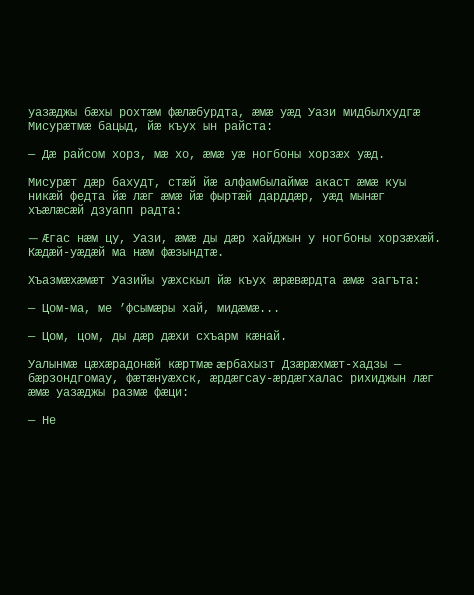уазæджы бæхы рохтæм фæлæбурдта, æмæ уæд Уази мидбылхудгæ Мисурæтмæ бацыд, йæ къух ын райста:

— Дæ райсом хорз, мæ хо, æмæ уæ ногбоны хорзæх уæд.

Мисурæт дæр бахудт, стæй йæ алфамбылаймæ акаст æмæ куы никæй федта йæ лæг æмæ йæ фыртæй дарддæр, уæд мынæг хъæлæсæй дзуапп радта:

— Æгас нæм цу, Уази, æмæ ды дæр хайджын у ногбоны хорзæхæй. Кæдæй-уæдæй ма нæм фæзындтæ.

Хъазмæхæмæт Уазийы уæхскыл йæ къух æрæвæрдта æмæ загъта:

— Цом-ма, ме ’фсымæры хай, мидæмæ...

— Цом, цом, ды дæр дæхи схъарм кæнай.

Уалынмæ цæхæрадонæй кæртмæ æрбахызт Дзæрæхмæт-хадзы — бæрзондгомау, фæтæнуæхск, æрдæгсау-æрдæгхалас рихиджын лæг æмæ уазæджы размæ фæци:

— Не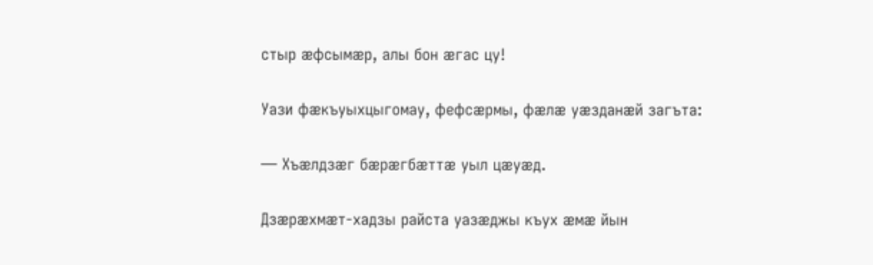стыр æфсымæр, алы бон æгас цу!

Уази фæкъуыхцыгомау, фефсæрмы, фæлæ уæзданæй загъта:

— Хъæлдзæг бæрæгбæттæ уыл цæуæд.

Дзæрæхмæт-хадзы райста уазæджы къух æмæ йын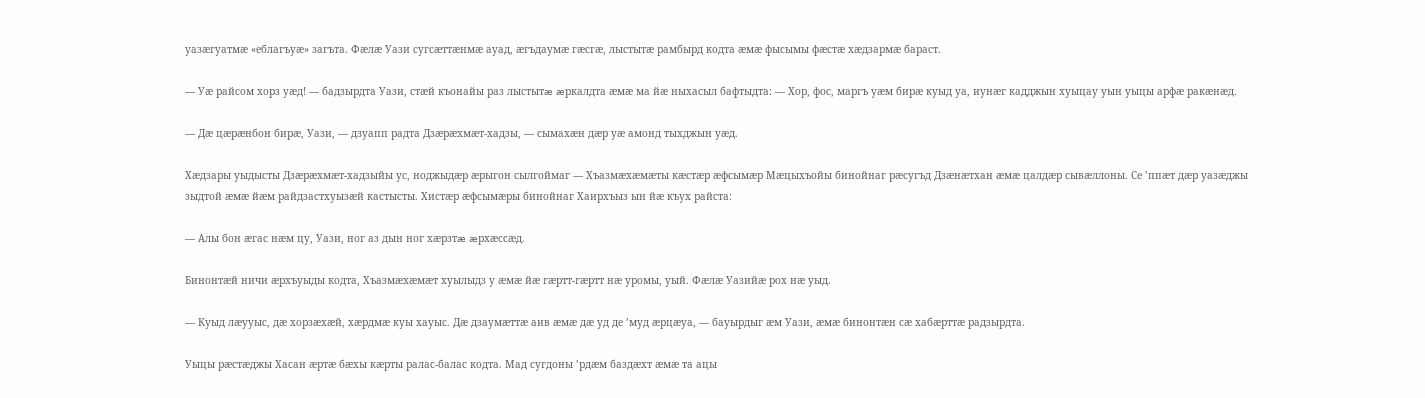уазæгуатмæ «еблагъуæ» загъта. Фæлæ Уази сугсæттæнмæ ауад, æгъдаумæ гæсгæ, лыстытæ рамбырд кодта æмæ фысымы фæстæ хæдзармæ бараст.

— Уæ райсом хорз уæд! — бадзырдта Уази, стæй къонайы раз лыстытæ æркалдта æмæ ма йæ ныхасыл бафтыдта: — Хор, фос, маргъ уæм бирæ куыд уа, иунæг кадджын хуыцау уын уыцы арфæ ракæнæд.

— Дæ цæрæнбон бирæ, Уази, — дзуапп радта Дзæрæхмæт-хадзы, — сымахæн дæр уæ амонд тыхджын уæд.

Хæдзары уыдысты Дзæрæхмæт-хадзыйы ус, ноджыдæр æрыгон сылгоймаг — Хъазмæхæмæты кæстæр æфсымæр Мæцыхъойы бинойнаг рæсугъд Дзæнæтхан æмæ цалдæр сывæллоны. Се ’ппæт дæр уазæджы зыдтой æмæ йæм райдзастхуызæй кастысты. Хистæр æфсымæры бинойнаг Хаирхъыз ын йæ къух райста:

— Алы бон æгас нæм цу, Уази, ног аз дын ног хæрзтæ æрхæссæд.

Бинонтæй ничи æрхъуыды кодта, Хъазмæхæмæт хуылыдз у æмæ йæ гæртт-гæртт нæ уромы, уый. Фæлæ Уазийæ рох нæ уыд.

— Куыд лæууыс, дæ хорзæхæй, хæрдмæ куы хауыс. Дæ дзаумæттæ аив æмæ дæ уд де ’муд æрцæуа, — бауырдыг æм Уази, æмæ бинонтæн сæ хабæрттæ радзырдта.

Уыцы рæстæджы Хасан æртæ бæхы кæрты ралас-балас кодта. Мад сугдоны ’рдæм баздæхт æмæ та ацы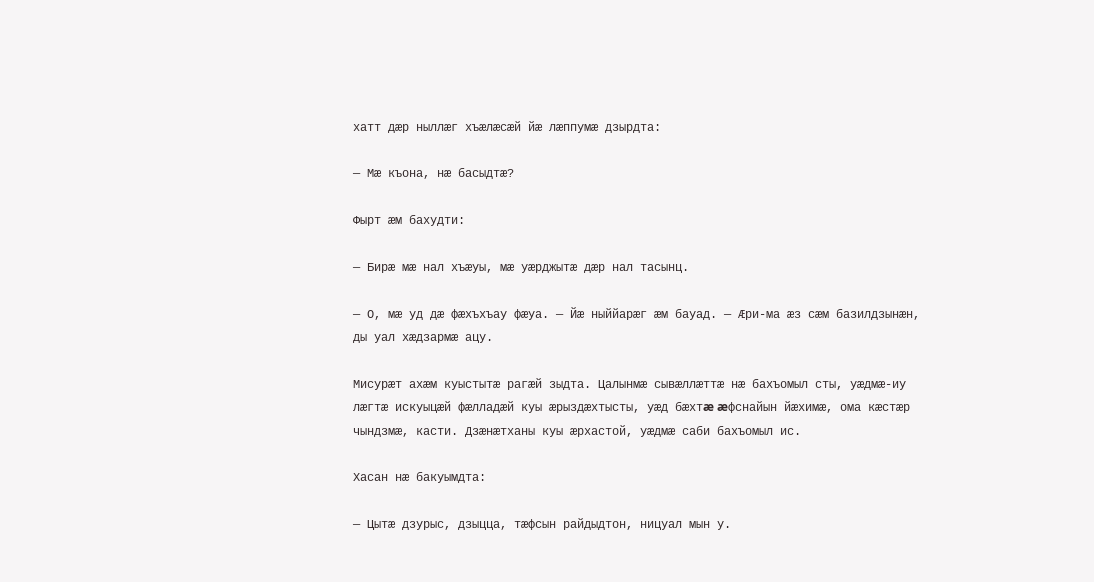хатт дæр ныллæг хъæлæсæй йæ лæппумæ дзырдта:

— Мæ къона, нæ басыдтæ?

Фырт æм бахудти:

— Бирæ мæ нал хъæуы, мæ уæрджытæ дæр нал тасынц.

— О, мæ уд дæ фæхъхъау фæуа. — Йæ ныййарæг æм бауад. — Æри-ма æз сæм базилдзынæн, ды уал хæдзармæ ацу.

Мисурæт ахæм куыстытæ рагæй зыдта. Цалынмæ сывæллæттæ нæ бахъомыл сты, уæдмæ-иу лæгтæ искуыцæй фæлладæй куы æрыздæхтысты, уæд бæхтæ æфснайын йæхимæ, ома кæстæр чындзмæ, касти. Дзæнæтханы куы æрхастой, уæдмæ саби бахъомыл ис.

Хасан нæ бакуымдта:

— Цытæ дзурыс, дзыцца, тæфсын райдыдтон, ницуал мын у.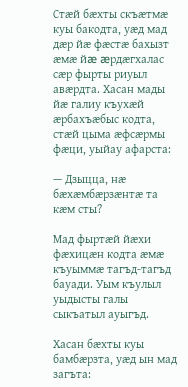Стæй бæхты скъæтмæ куы бакодта, уæд мад дæр йæ фæстæ бахызт æмæ йæ æрдæгхалас сæр фырты риуыл авæрдта. Хасан мады йæ галиу къухæй æрбахъæбыс кодта, стæй цыма æфсæрмы фæци, уыйау афарста:

— Дзыцца, нæ бæхæмбæрзæнтæ та кæм сты?

Мад фыртæй йæхи фæхицæн кодта æмæ къуыммæ тагъд-тагъд бауади. Уым къулыл уыдысты галы сыкъатыл ауыгъд.

Хасан бæхты куы бамбæрзта, уæд ын мад загъта: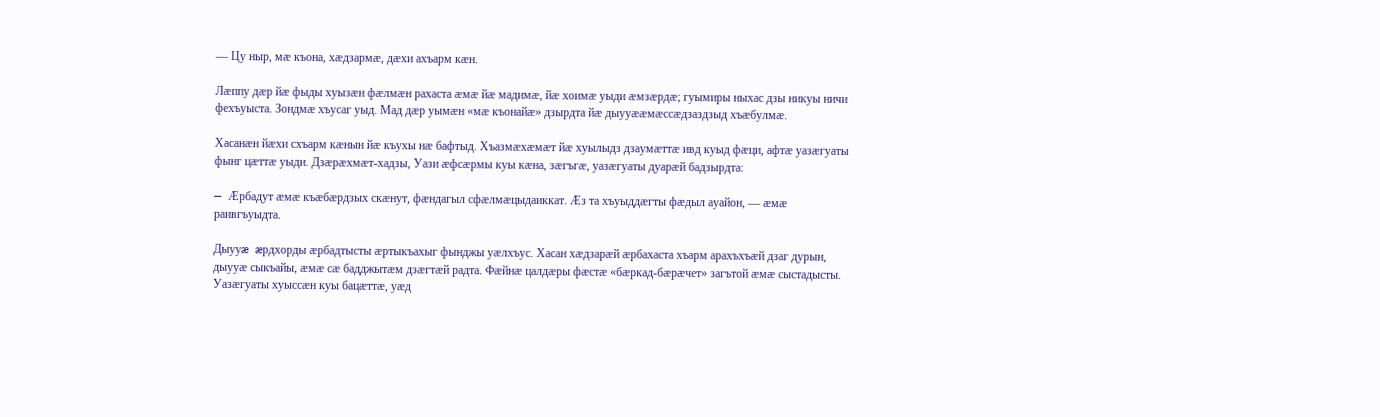— Цу ныр, мæ къона, хæдзармæ, дæхи ахъарм кæн.

Лæппу дæр йæ фыды хуызæн фæлмæн рахаста æмæ йæ мадимæ, йæ хоимæ уыди æмзæрдæ; гуымиры ныхас дзы никуы ничи фехъуыста. Зондмæ хъусаг уыд. Мад дæр уымæн «мæ къонайæ» дзырдта йæ дыууææмæссæдзаздзыд хъæбулмæ.

Хасанæн йæхи схъарм кæнын йæ къухы нæ бафтыд. Хъазмæхæмæт йæ хуылыдз дзаумæттæ ивд куыд фæци, афтæ уазæгуаты фынг цæттæ уыди. Дзæрæхмæт-хадзы, Уази æфсæрмы куы кæна, зæгъгæ, уазæгуаты дуарæй бадзырдта:

— Æрбадут æмæ къæбæрдзых скæнут, фæндагыл сфæлмæцыдаиккат. Æз та хъуыддæгты фæдыл ауайон, — æмæ раивгъуыдта.

Дыууæ æрдхорды æрбадтысты æртыкъахыг фынджы уæлхъус. Хасан хæдзарæй æрбахаста хъарм арахъхъæй дзаг дурын, дыууæ сыкъайы, æмæ сæ бадджытæм дзæгтæй радта. Фæйнæ цалдæры фæстæ «бæркад-бæрæчет» загътой æмæ сыстадысты. Уазæгуаты хуыссæн куы бацæттæ, уæд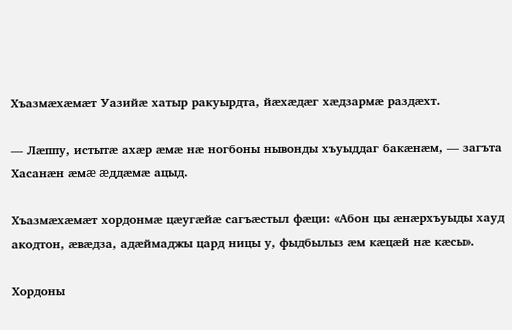Хъазмæхæмæт Уазийæ хатыр ракуырдта, йæхæдæг хæдзармæ раздæхт.

— Лæппу, истытæ ахæр æмæ нæ ногбоны нывонды хъуыддаг бакæнæм, — загъта Хасанæн æмæ æддæмæ ацыд.

Хъазмæхæмæт хордонмæ цæугæйæ сагъæстыл фæци: «Абон цы æнæрхъуыды хауд акодтон, æвæдза, адæймаджы цард ницы у, фыдбылыз æм кæцæй нæ кæсы».

Хордоны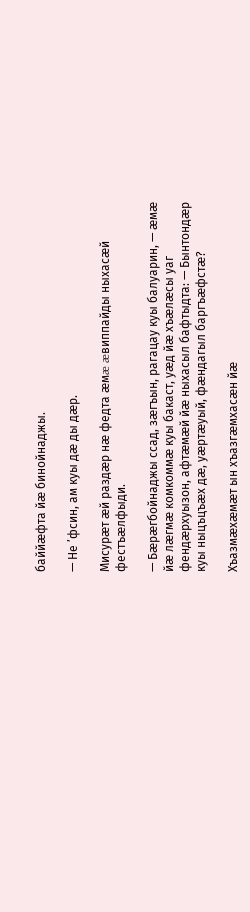баййæфта йæ бинойнаджы.

— Не ’фсин, ам куы дæ ды дæр.

Мисурæт æй раздæр нæ федта æмæ æвиппайды ныхасæй фестъæлфыди.

— Бæрæгбойнаджы ссад, зæгъын, рагацау куы балуарин, — æмæ йæ лæгмæ комкоммæ куы бакаст, уæд йæ хъæлæсы уаг фендæрхуызон, афтæмæй йæ ныхасыл бафтыдта: — Бынтондæр куы ныцъцъæх дæ, уæртæуый, фæндагыл баргъæфстæ?

Хъазмæхæмæт ын хъазгæмхасæн йæ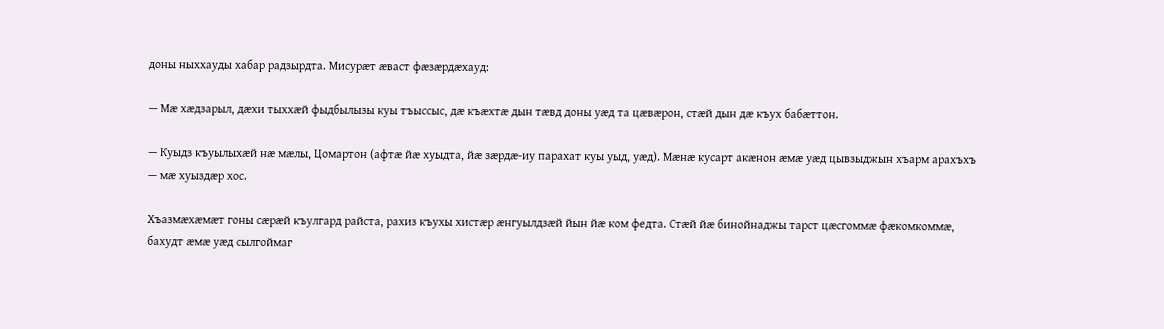доны ныххауды хабар радзырдта. Мисурæт æваст фæзæрдæхауд:

— Мæ хæдзарыл, дæхи тыххæй фыдбылызы куы тъыссыс, дæ къæхтæ дын тæвд доны уæд та цæвæрон, стæй дын дæ къух бабæттон.

— Куыдз къуылыхæй нæ мæлы, Цомартон (афтæ йæ хуыдта, йæ зæрдæ-иу парахат куы уыд, уæд). Мæнæ кусарт акæнон æмæ уæд цывзыджын хъарм арахъхъ — мæ хуыздæр хос.

Хъазмæхæмæт гоны сæрæй къулгард райста, рахиз къухы хистæр æнгуылдзæй йын йæ ком федта. Стæй йæ бинойнаджы тарст цæсгоммæ фæкомкоммæ, бахудт æмæ уæд сылгоймаг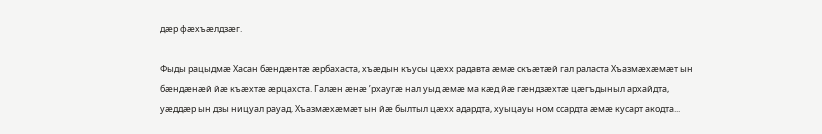дæр фæхъæлдзæг.

Фыды рацыдмæ Хасан бæндæнтæ æрбахаста, хъæдын къусы цæхх радавта æмæ скъæтæй гал раласта Хъазмæхæмæт ын бæндæнæй йæ къæхтæ æрцахста. Галæн æнæ ’рхаугæ нал уыд æмæ ма кæд йæ гæндзæхтæ цæгъдыныл архайдта, уæддæр ын дзы ницуал рауад. Хъазмæхæмæт ын йæ былтыл цæхх адардта, хуыцауы ном ссардта æмæ кусарт акодта...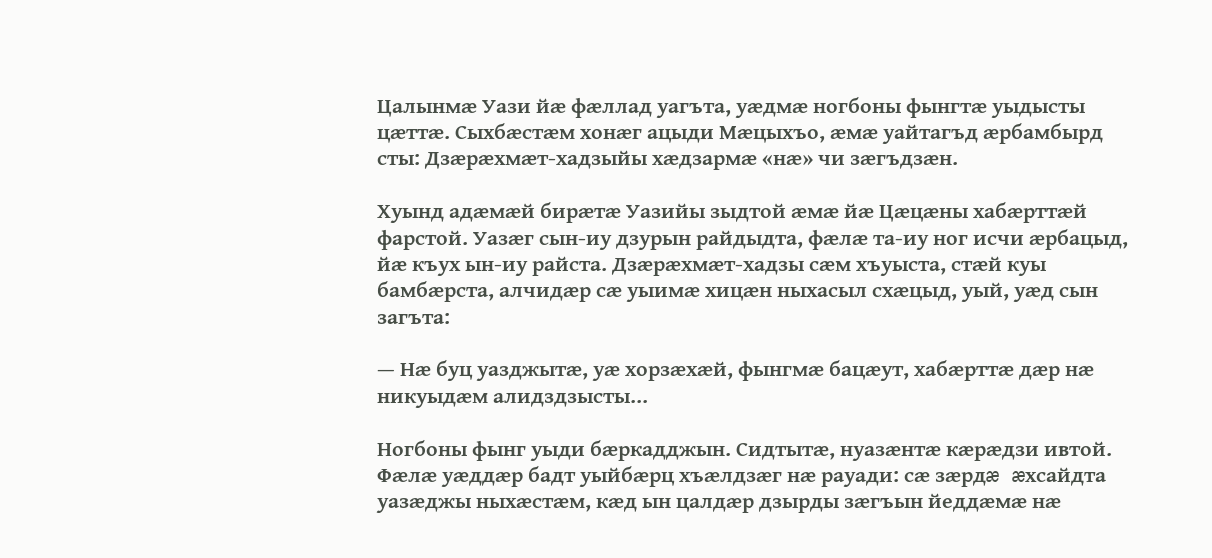Цалынмæ Уази йæ фæллад уагъта, уæдмæ ногбоны фынгтæ уыдысты цæттæ. Сыхбæстæм хонæг ацыди Мæцыхъо, æмæ уайтагъд æрбамбырд сты: Дзæрæхмæт-хадзыйы хæдзармæ «нæ» чи зæгъдзæн.

Хуынд адæмæй бирæтæ Уазийы зыдтой æмæ йæ Цæцæны хабæрттæй фарстой. Уазæг сын-иу дзурын райдыдта, фæлæ та-иу ног исчи æрбацыд, йæ къух ын-иу райста. Дзæрæхмæт-хадзы сæм хъуыста, стæй куы бамбæрста, алчидæр сæ уыимæ хицæн ныхасыл схæцыд, уый, уæд сын загъта:

— Нæ буц уазджытæ, уæ хорзæхæй, фынгмæ бацæут, хабæрттæ дæр нæ никуыдæм алидздзысты...

Ногбоны фынг уыди бæркадджын. Сидтытæ, нуазæнтæ кæрæдзи ивтой. Фæлæ уæддæр бадт уыйбæрц хъæлдзæг нæ рауади: сæ зæрдæ æхсайдта уазæджы ныхæстæм, кæд ын цалдæр дзырды зæгъын йеддæмæ нæ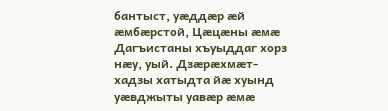бантыст, уæддæр æй æмбæрстой, Цæцæны æмæ Дагъистаны хъуыддаг хорз нæу, уый. Дзæрæхмæт-хадзы хатыдта йæ хуынд уæвджыты уавæр æмæ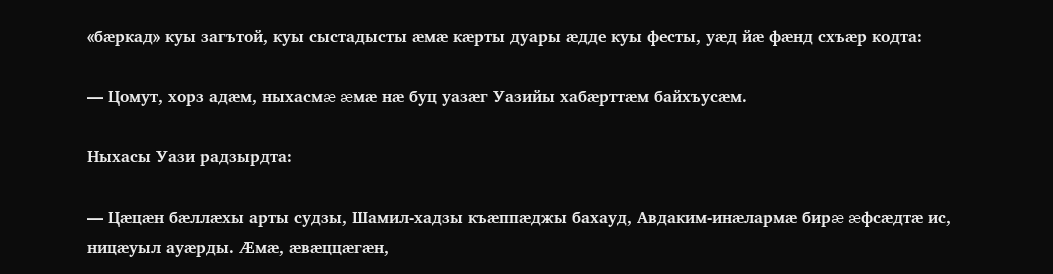«бæркад» куы загътой, куы сыстадысты æмæ кæрты дуары æдде куы фесты, уæд йæ фæнд схъæр кодта:

— Цомут, хорз адæм, ныхасмæ æмæ нæ буц уазæг Уазийы хабæрттæм байхъусæм.

Ныхасы Уази радзырдта:

— Цæцæн бæллæхы арты судзы, Шамил-хадзы къæппæджы бахауд, Авдаким-инæлармæ бирæ æфсæдтæ ис, ницæуыл ауæрды. Æмæ, æвæццæгæн,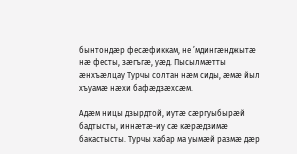бынтондæр фесæфиккам, не ’мдингæнджытæ нæ фесты, зæгъгæ, уæд. Пысылмæтты æнхъæлцау Турчы солтан нæм сиды, æмæ йыл хъуамæ нæхи бафæдзæхсæм.

Адæм ницы дзырдтой, иутæ сæргуыбырæй бадтысты, иннæтæ-иу сæ кæрæдзимæ бакастысты. Турчы хабар ма уымæй размæ дæр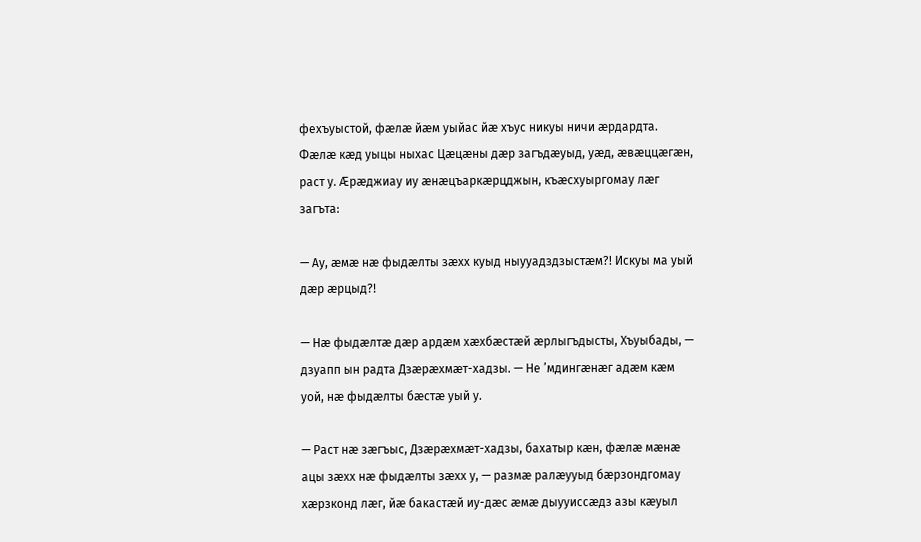фехъуыстой, фæлæ йæм уыйас йæ хъус никуы ничи æрдардта. Фæлæ кæд уыцы ныхас Цæцæны дæр загъдæуыд, уæд, æвæццæгæн, раст у. Æрæджиау иу æнæцъаркæрцджын, къæсхуыргомау лæг загъта:

— Ау, æмæ нæ фыдæлты зæхх куыд ныууадздзыстæм?! Искуы ма уый дæр æрцыд?!

— Нæ фыдæлтæ дæр ардæм хæхбæстæй æрлыгъдысты, Хъуыбады, — дзуапп ын радта Дзæрæхмæт-хадзы. — Не ’мдингæнæг адæм кæм уой, нæ фыдæлты бæстæ уый у.

— Раст нæ зæгъыс, Дзæрæхмæт-хадзы, бахатыр кæн, фæлæ мæнæ ацы зæхх нæ фыдæлты зæхх у, — размæ ралæууыд бæрзондгомау хæрзконд лæг, йæ бакастæй иу-дæс æмæ дыууиссæдз азы кæуыл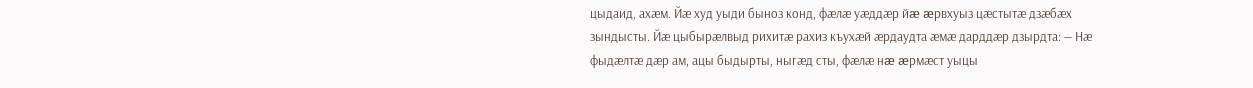цыдаид, ахæм. Йæ худ уыди быноз конд, фæлæ уæддæр йæ æрвхуыз цæстытæ дзæбæх зындысты. Йæ цыбырæлвыд рихитæ рахиз къухæй æрдаудта æмæ дарддæр дзырдта: — Нæ фыдæлтæ дæр ам, ацы быдырты, ныгæд сты, фæлæ нæ æрмæст уыцы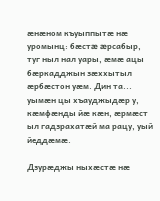æнæном къуыппытæ нæ уромынц: бæстæ æрсабыр, туг ныл нал уары, æмæ ацы бæркадджын зæххытыл æрбæстон уæм. Дин та... уымæн цы хъауджыдæр у, кæмфæнды йæ кæн, æрмæст ыл гадзрахатæй ма рацу, уый йеддæмæ.

Дзурæджы ныхæстæ нæ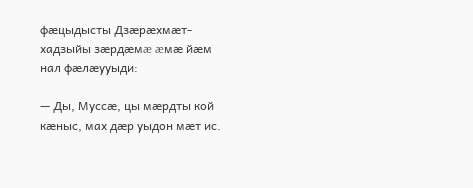фæцыдысты Дзæрæхмæт-хадзыйы зæрдæмæ æмæ йæм нал фæлæууыди:

— Ды, Муссæ, цы мæрдты кой кæныс, мах дæр уыдон мæт ис.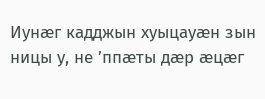Иунæг кадджын хуыцауæн зын ницы у, не ’ппæты дæр æцæг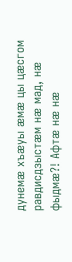дунемæ хъæуы æмæ цы цæсгом равдисдзыстæм нæ мад, нæ фыдмæ?! Афтæ нæ нæ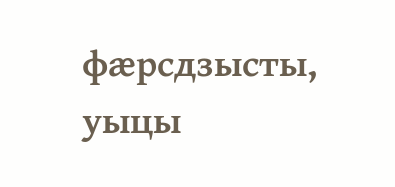фæрсдзысты, уыцы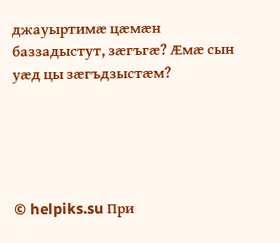джауыртимæ цæмæн баззадыстут, зæгъгæ? Æмæ сын уæд цы зæгъдзыстæм?





© helpiks.su При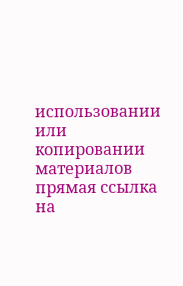использовании или копировании материалов прямая ссылка на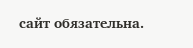сайт обязательна.